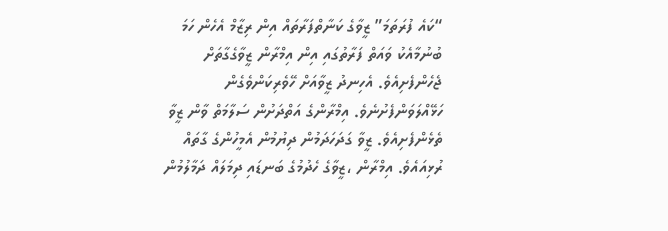“ކައެ ފުރަތަމަ” ޒީވާގެ ކަނާތްފަރާތައް އިން ރިޒާމް އެހެން ހަމަ ބުނުމާއެކު ވައަތް ފަރާތުގައި އިން އިމްރާން ޒީވާގެގާތަށް ޖެހެންފެށިއެވެ. އެހިނދު ޒީވާއަށް ހޭވެރިކަންވެގެން ހަޅޭއްލަވަންފެށުނެވެ. އިމްރާންގެ އަތްދަށުން ސަލާމަތް ވާން ޒީވާ ތެޅެންފެށިއެވެ. ޒީވާ ގަދަހަދަމުން ދިޔުމުން އެމީހުންގެ ގާތައް ރުޅިއައެވެ. އިމްރާން ،ޒީވާގެ ހެދުމުގެ ބަނޑައި ދިމަލައް ދަމާލުމުން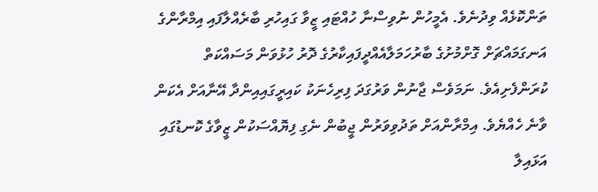ތަންކޮޅެއް ވިދުނެވެ. އެމީހުން ނުވިސްނާ ހުއްޓައި ޒީވާ ގައިހުރި ބާރެއްލާފައި އިމްރާންގެ އަނގަމައްޗަށް ގޮށްމުށުގެ ބާރުހަމަލާއެއްދީފައިކާރުގެ ދޮރު ހުޅުވަން މަސައްކަތް ކުރަންފެށިއެވެ. ނަމަވެސް ޖާނުން ވަރުގަދަ ފިރިހެނަކު ކައިރީގައިއިންދާ އޭނާއަށް އެކަން ވާނެ ހެއްޔެވެ. އިމްރާންއަށް ތަދުވިވަރުން ޖީބުން ނެގި ފިޔޮއްސަކުން ޒީވާގެ ކޮނޑުގައި އަޅައިލާ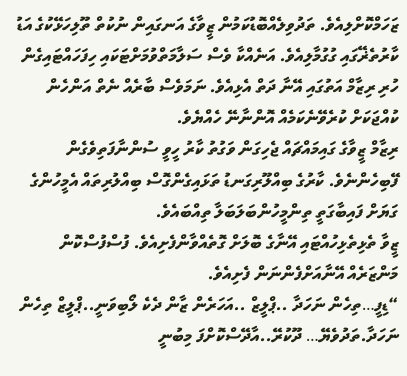ޒަހަމްކޮށްލިއެވެ. ތަދުވިލެއްބޮޑުކަމުން ޒީވާގެ އަނގައިން ނުކުތް ތޫލިހަޅޭކުގެ އަޑު ކާރުތެޜޭގައި ގުގުމާލިއެވެ. އަނެއްކާ ވެސް ސަލާމަތްވުމަށްޓަކައި ހިފަހައްޓައިގެން ހުރި ރިޒާމް އަތުގައި އޭނާ ދަތް އެޅިއެވެ. ނަމަވެސް ބާރެއް ނެތް އަންހެން ކުއްޖަކަށް ކުރެވޭނެކަމެއް އޮންނާނޭ ހެއްޔެވެ.
ރިޒާމް ޒީވާގެ ގައިމައްޗައް ޖެހިގަން ވަގުތު ކާރު ހީވީ ސުންނާފަތިވެގެން ފޭބިހެންނެވެ. ކާރުގެ ބިއްލޫރިގަނޑު ތަޅައިގެންގޮސް ބިއްލުރިތައް އެމީހުންގެ ގަޔަށް ފައިބާގަތީ ތިންމީހުންބަލަބަލާ ތިއްބައެވެ.
ޒީވާ ތެޅިތެޅިހުއްޓައި އޭނާގެ ބޮލަށް ގޮތެއްވާންފެށިއެވެ. ފުސްފުސްކޮން މަންޒަރެއް އޭނާއަށްފެންނަން ފެށިއެވެ.
“ޑިފީ…ތިހެން ނަހަދާ ..ޕްލީޒް ..އަހަރެން ޒާން ދެކެ ލޯބިވަނީ..ޕްލީޒް ތިހެން ނަހަދާ.ތަދުވެޔޭ… ދޫކުރޭ..އާދޭސްކޮށްފަ މިބުނީ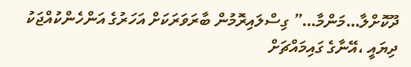ދޫކޮށްލާ…މަންމާ…” ގިސްލައިރޮމުން ބާރަވަރަކަށް އަހަރުގެ އަންހެންކުއްޖަކު ދިޔައީ ،އޭނާގެ ގައިމައްޗަށް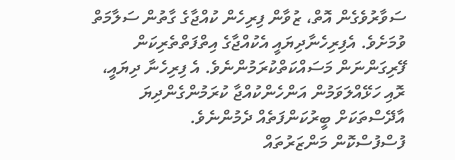ސަވާރުވެގެން އޮތް، ޒުވާން ފިރިހެން ކުއްޖާގެ ގާތުން ސަލާމަތް ވުމަށެވެ. އެފިރިހެނާދިޔައީ އެކުއްޖާގެ އިތްފަތްތެރިކަން ފޭރިގަންނަން މަސައްކަތްކުރަމުންނެވެ. އެ ފިރިހެނާ ދިޔައީ، ރޮއި ހަޅޭއްލަވަމުން އަންހެންކުއްޖާ ކުރަމުންގެންދިޔަ އާދޭސްތަކަށް ބީރުކަންފަތެއް ދެމުންނެވެ.
ފުސްފުސްކޮން މަންޒަރުތައް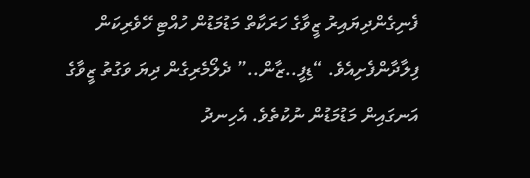ފެނިގެންދިޔައިރު ޒީވާގެ ހަރަކާތް މަޑުމަޑުން ހުއްޓި ހޭވެރިކަން ފިލާދާންފެށިއެވެ. “ޑިފީ..ޒާން..” ދެލޯމެރިގެން ދިޔަ ވަގުތު ޒީވާގެ އަނގައިން މަޑުމަޑުން ނުކުތެވެ. އެހިނދު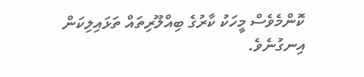ކޮންމެވެސް މީހަކު ކާރުގެ ބިއްލޫރިތައް ތަޅައިލިކަން އިނގުނެވެ.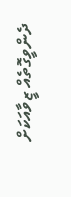ދެންވީގޮތެއް ޒީވާއަކަށް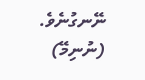ނޭނގުނެވެ.
(ނުނިމޭ)